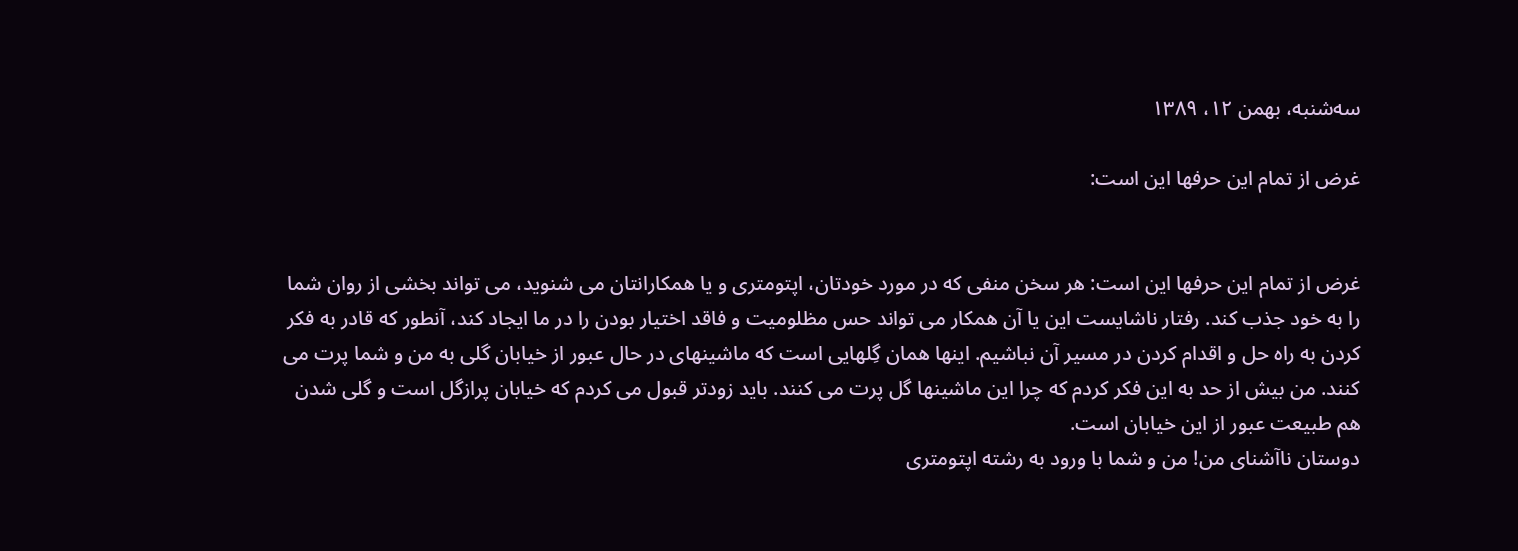سه‌شنبه، بهمن ۱۲، ۱۳۸۹

غرض از تمام اين حرفها اين است:


غرض از تمام اين حرفها اين است: هر سخن منفی که در مورد خودتان، اپتومتری و يا همکارانتان می شنويد، می تواند بخشی از روان شما را به خود جذب کند. رفتار ناشايست اين يا آن همکار می تواند حس مظلوميت و فاقد اختيار بودن را در ما ايجاد کند، آنطور که قادر به فکر کردن به راه حل و اقدام کردن در مسير آن نباشيم. اينها همان گِلهايی است که ماشينهای در حال عبور از خيابان گلی به من و شما پرت می کنند. من بيش از حد به اين فکر کردم که چرا اين ماشينها گل پرت می کنند. بايد زودتر قبول می کردم که خيابان پرازگل است و گلی شدن هم طبيعت عبور از اين خيابان است.
دوستان ناآشنای من! من و شما با ورود به رشته اپتومتری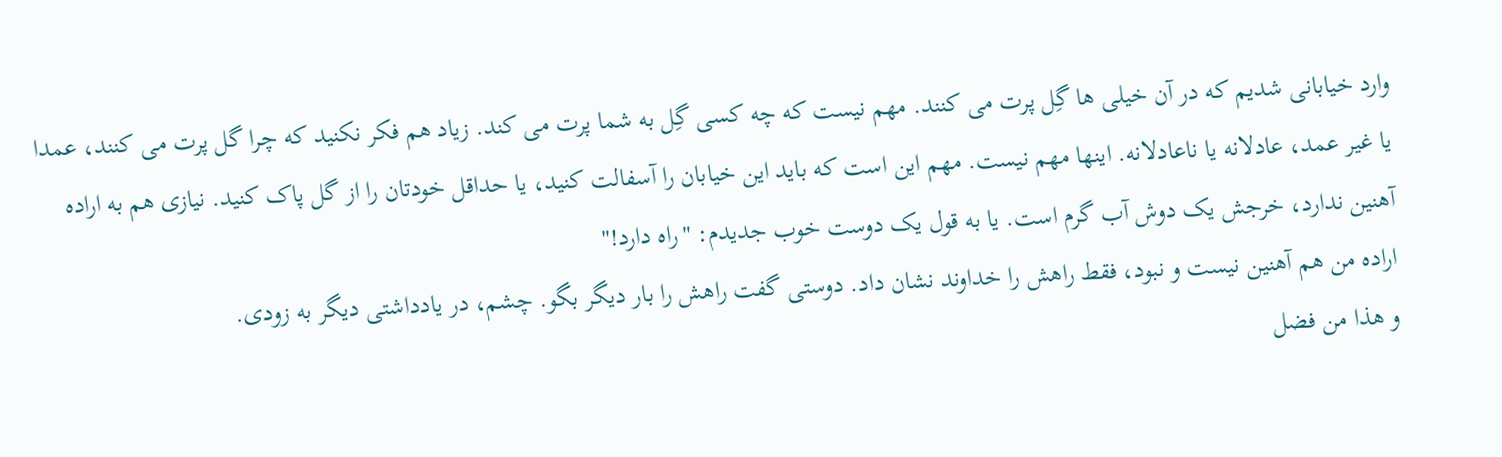وارد خيابانی شديم که در آن خيلی ها گِل پرت می کنند. مهم نيست که چه کسی گِل به شما پرت می کند. زياد هم فکر نکنيد که چرا گل پرت می کنند، عمدا يا غير عمد، عادلانه يا ناعادلانه. اينها مهم نيست. مهم اين است که بايد اين خيابان را آسفالت کنيد، يا حداقل خودتان را از گل پاک کنيد. نيازی هم به اراده آهنين ندارد، خرجش يک دوش آب گرم است. يا به قول يک دوست خوب جديدم: "راه دارد!"
اراده من هم آهنين نيست و نبود، فقط راهش را خداوند نشان داد. دوستی گفت راهش را بار ديگر بگو. چشم، در يادداشتی ديگر به زودی.
و هذا من فضل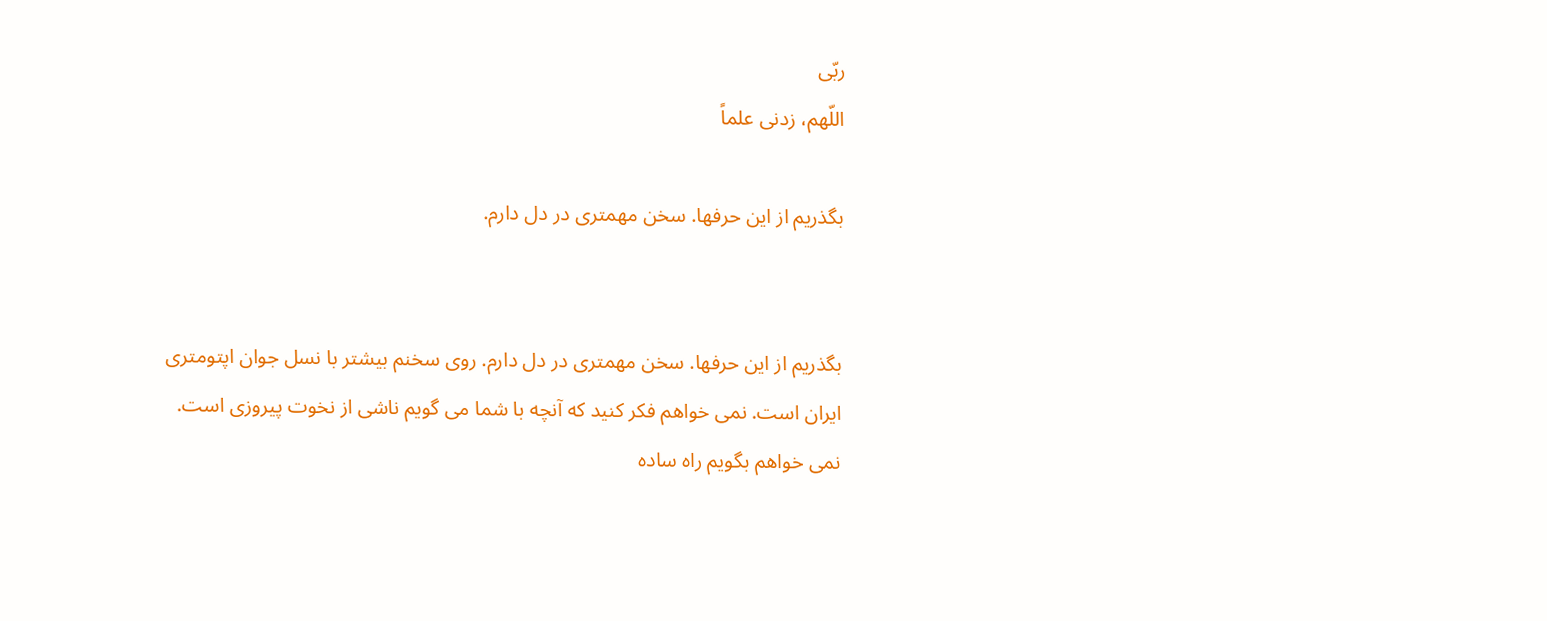ربّی
اللّهم، زدنی علماً

بگذريم از اين حرفها. سخن مهمتری در دل دارم.


بگذريم از اين حرفها. سخن مهمتری در دل دارم. روی سخنم بيشتر با نسل جوان اپتومتری ايران است. نمی خواهم فکر کنيد که آنچه با شما می گويم ناشی از نخوت پيروزی است. نمی خواهم بگويم راه ساده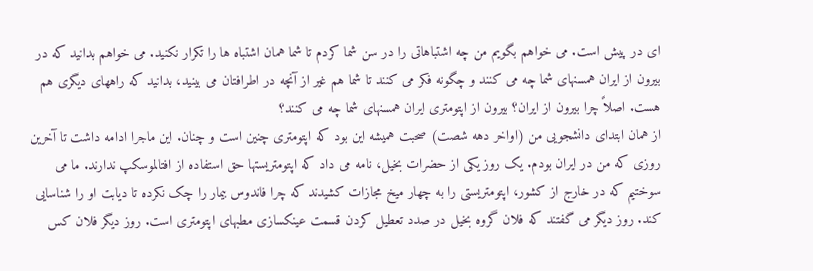ای در پيش است. می خواهم بگويم من چه اشتباهاتی را در سن شما کردم تا شما همان اشتباه ها را تکرار نکنيد. می خواهم بدانيد که در بيرون از ايران همسنهای شما چه می کنند و چگونه فکر می کنند تا شما هم غير از آنچه در اطرافتان می بينيد، بدانيد که راههای ديگری هم هست. اصلاً چرا بيرون از ايران؟ بيرون از اپتومتری ايران همسنهای شما چه می کنند؟
از همان ابتدای دانشجويی من (اواخر دهه شصت) صحبت هميشه اين بود که اپتومتری چنين است و چنان. اين ماجرا ادامه داشت تا آخرين روزی که من در ايران بودم. يک روز يکی از حضرات بخيل، نامه می داد که اپتومتريستها حق استفاده از افتالموسکپ ندارند. ما می سوختيم که در خارج از کشور، اپتومتريستی را به چهار ميخ مجازات کشيدند که چرا فاندوس بيمار را چک نکرده تا ديابت او را شناسايی کند. روز ديگر می گفتند که فلان گروه بخيل در صدد تعطيل کردن قسمت عينکسازی مطبهای اپتومتری است. روز ديگر فلان کس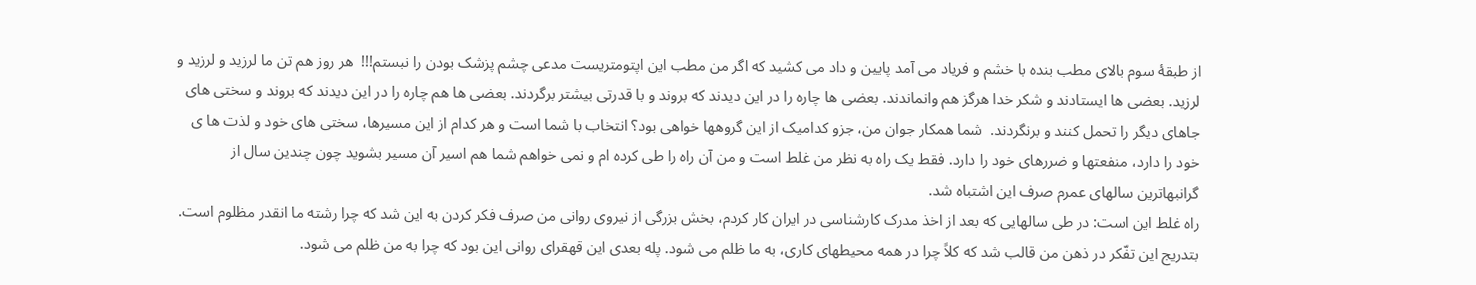از طبقۀ سوم بالای مطب بنده با خشم و فرياد می آمد پايين و داد می کشيد که اگر من مطب اين اپتومتريست مدعی چشم پزشک بودن را نبستم!!!  هر روز هم تن ما لرزيد و لرزيد و لرزيد. بعضی ها ايستادند و شکر خدا هرگز هم وانماندند. بعضی ها چاره را در اين ديدند که بروند و با قدرتی بيشتر برگردند. بعضی ها هم چاره را در اين ديدند که بروند و سختی های جاهای ديگر را تحمل کنند و برنگردند.  شما همکار جوان من، جزو کداميک از اين گروهها خواهی بود؟ انتخاب با شما است و هر کدام از اين مسيرها، سختی های خود و لذت ها ی خود را دارد، منفعتها و ضررهای خود را دارد. فقط يک راه به نظر من غلط است و من آن راه را طی کرده ام و نمی خواهم شما هم اسير آن مسير بشويد چون چندين سال از گرانبهاترين سالهای عمرم صرف اين اشتباه شد.
راه غلط اين است: در طی سالهايی که بعد از اخذ مدرک کارشناسی در ايران کار کردم، بخش بزرگی از نيروی روانی من صرف فکر کردن به اين شد که چرا رشته ما انقدر مظلوم است. بتدريج اين تفّکر در ذهن من قالب شد که کلاً چرا در همه محيطهای کاری، به ما ظلم می شود. پله بعدی اين قهقرای روانی اين بود که چرا به من ظلم می شود.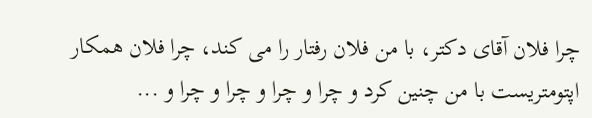چرا فلان آقای دکتر، با من فلان رفتار را می کند، چرا فلان همکار اپتومتريست با من چنين کرد و چرا و چرا و چرا و چرا و ...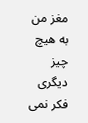مغز من به هيچ چيز ديگری فکر نمی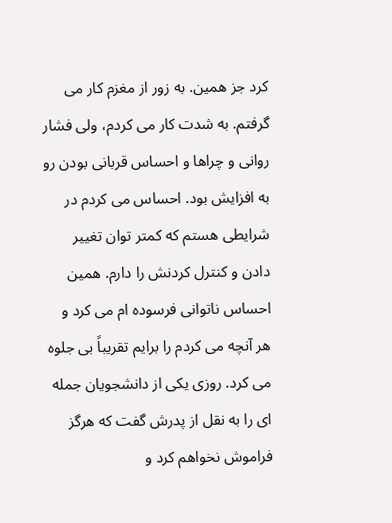کرد جز همين. به زور از مغزم کار می گرفتم. به شدت کار می کردم، ولی فشار روانی و چراها و احساس قربانی بودن رو به افزايش بود. احساس می کردم در شرايطی هستم که کمتر توان تغيير دادن و کنترل کردنش را دارم. همين احساس ناتوانی فرسوده ام می کرد و هر آنچه می کردم را برايم تقريباً بی جلوه می کرد. روزی يکی از دانشجويان جمله ای را به نقل از پدرش گفت که هرگز فراموش نخواهم کرد و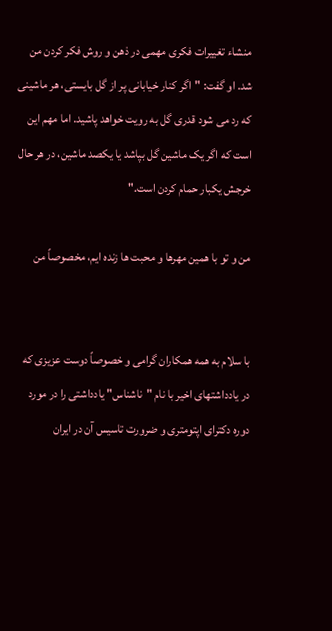منشاء تغييرات فکری مهمی در ذهن و روش فکر کردن من شد. او گفت: "اگر کنار خيابانی پر از گل بايستی، هر ماشينی که رد می شود قدری گل به رويت خواهد پاشيد. اما مهم اين است که اگر يک ماشين گل بپاشد يا يکصد ماشين، در هر حال خرجش يکبار حمام کردن است."

من و تو با همين مهرها و محبت ها زنده ايم، مخصوصاً من


با سلام به همه همکاران گرامی و خصوصاً دوست عزيزی که در يادداشتهای اخير با نام "ناشناس" يادداشتی را در مورد دوره دکترای اپتومتری و ضرورت تاسيس آن در ايران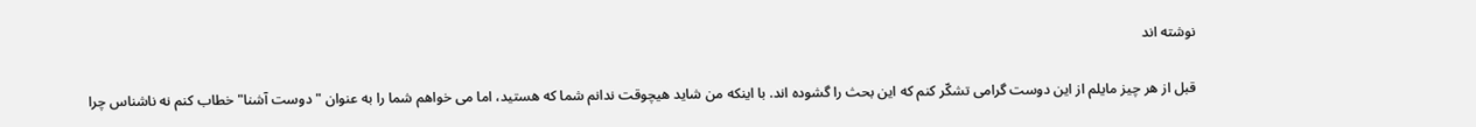نوشته اند

قبل از هر چيز مايلم از اين دوست گرامی تشکّر کنم که اين بحث را گشوده اند. با اينکه من شايد هيچوقت ندانم شما که هستيد، اما می خواهم شما را به عنوان "دوست آشنا" خطاب کنم نه ناشناس چرا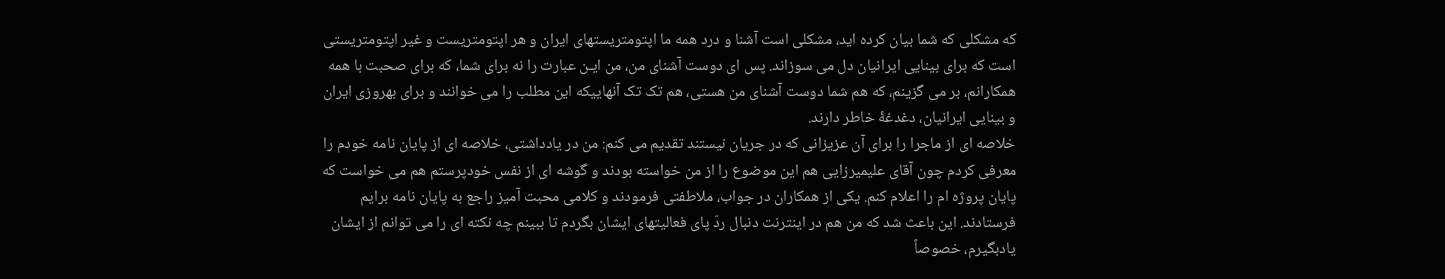که مشکلی که شما بيان کرده ايد، مشکلی است آشنا و درد همه ما اپتومتريستهای ايران و هر اپتومتريست و غير اپتومتريستی است که برای بينايی ايرانيان دل می سوزاند. پس ای دوست آشنای من، من ايـن عبارت را نه برای شما، که برای صحبت با همه همکارانم، بر می گزينم، که هم شما دوست آشنای من هستی، هم تک تک آنهاييکه اين مطلب را می خوانند و برای بهروزی ايران و بينايی ايرانيان، دغدغۀ خاطر دارند.
خلاصه ای از ماجرا را برای آن عزيزانی که در جريان نيستند تقديم می کنم: من در يادداشتی، خلاصه ای از پايان نامه خودم را معرفی کردم چون آقای عليميرزايی هم اين موضوع را از من خواسته بودند و گوشه ای از نفس خودپرستم هم می خواست که پايان پروژه ام را اعلام کنم. يکی از همکاران در جواب، ملاطفتی فرمودند و کلامی محبت آميز راجع به پايان نامه برايم فرستادند. اين باعث شد که من هم در اينترنت دنبال ردّ پای فعاليتهای ايشان بگردم تا ببينم چه نکته ای را می توانم از ايشان يادبگيرم، خصوصاً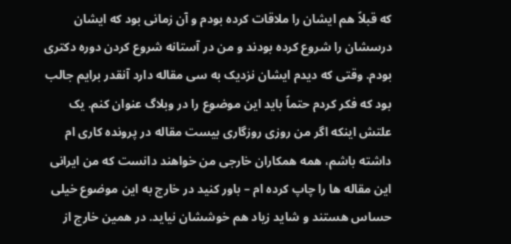که قبلاً هم ايشان را ملاقات کرده بودم و آن زمانی بود که ايشان درسشان را شروع کرده بودند و من در آستانه شروع کردن دوره دکتری بودم. وقتی که ديدم ايشان نزديک به سی مقاله دارد آنقدر برايم جالب بود که فکر کردم حتماً بايد اين موضوع را در وبلاگ عنوان کنم. يک علتش اينکه اگر من روزی روزگاری بيست مقاله در پرونده کاری ام داشته باشم، همه همکاران خارجی من خواهند دانست که من ايرانی اين مقاله ها را چاپ کرده ام – باور کنيد در خارج به اين موضوع خيلی حساس هستند و شايد زياد هم خوششان نيايد. در همين خارج از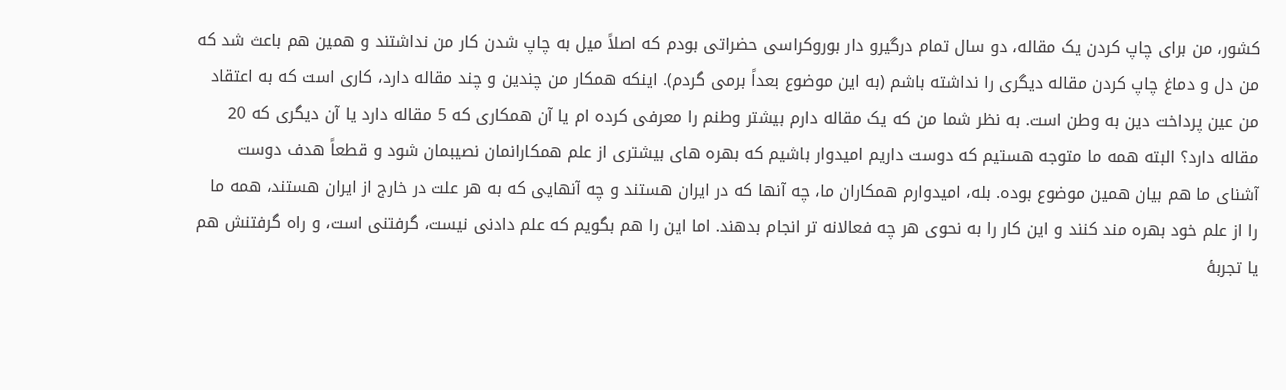کشور، من برای چاپ کردن يک مقاله، دو سال تمام درگيرو دار بوروکراسی حضراتی بودم که اصلاً ميل به چاپ شدن کار من نداشتند و همين هم باعث شد که من دل و دماغ چاپ کردن مقاله ديگری را نداشته باشم (به اين موضوع بعداً برمی گردم). اينکه همکار من چندين و چند مقاله دارد، کاری است که به اعتقاد من عين پرداخت دين به وطن است. به نظر شما من که يک مقاله دارم بيشتر وطنم را معرفی کرده ام يا آن همکاری که 5 مقاله دارد يا آن ديگری که 20 مقاله دارد؟ البته همه ما متوجه هستيم که دوست داريم اميدوار باشيم که بهره های بيشتری از علم همکارانمان نصيبمان شود و قطعاً هدف دوست آشنای ما هم بيان همين موضوع بوده. بله، اميدوارم همکاران ما، چه آنها که در ايران هستند و چه آنهايی که به هر علت در خارج از ايران هستند، همه ما را از علم خود بهره مند کنند و اين کار را به نحوی هر چه فعالانه تر انجام بدهند. اما اين را هم بگويم که علم دادنی نيست، گرفتنی است، و راه گرفتنش هم يا تجربۀ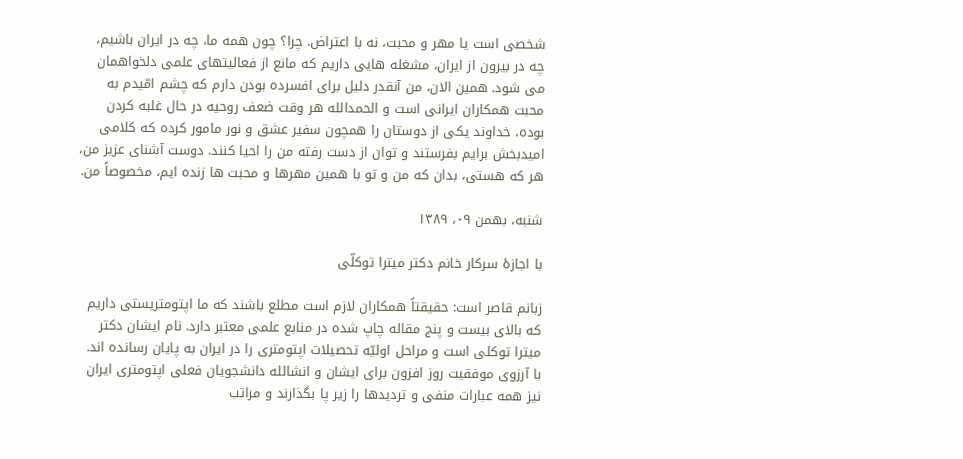شخصی است يا مهر و محبت، نه با اعتراض. چرا؟ چون همه ما، چه در ايران باشيم، چه در بيرون از ايران، مشغله هايی داريم که مانع از فعاليتهای علمی دلخواهمان می شود. همين الان، من آنقدر دليل برای افسرده بودن دارم که چشم امّيدم به محبت همکاران ايرانی است و الحمدالله هر وقت ضعف روحيه در حال غلبه کردن بوده، خداوند يکی از دوستان را همچون سفير عشق و نور مامور کرده که کلامی اميدبخش برايم بفرستند و توان از دست رفته من را احيا کنند. دوست آشنای عزيز من، هر که هستی، بدان که من و تو با همين مهرها و محبت ها زنده ايم، مخصوصاً من.

شنبه، بهمن ۰۹، ۱۳۸۹

با اجازۀ سرکار خانم دکتر ميترا توکلّی

زبانم قاصر است: حقيقتاً همکاران لازم است مطلع باشند که ما اپتومتريستی داريم که بالای بيست و پنج مقاله چاپ شده در منابع علمی معتبر دارد. نام ايشان دکتر ميترا توکلی است و مراحل اوليّه تحصيلات اپتومتری را در ايران به پايان رسانده اند.
با آرزوی موفقيت روز افزون برای ايشان و انشالله دانشجويان فعلی اپتومتری ايران نيز همه عبارات منفی و ترديدها را زير پا بگذارند و مراتب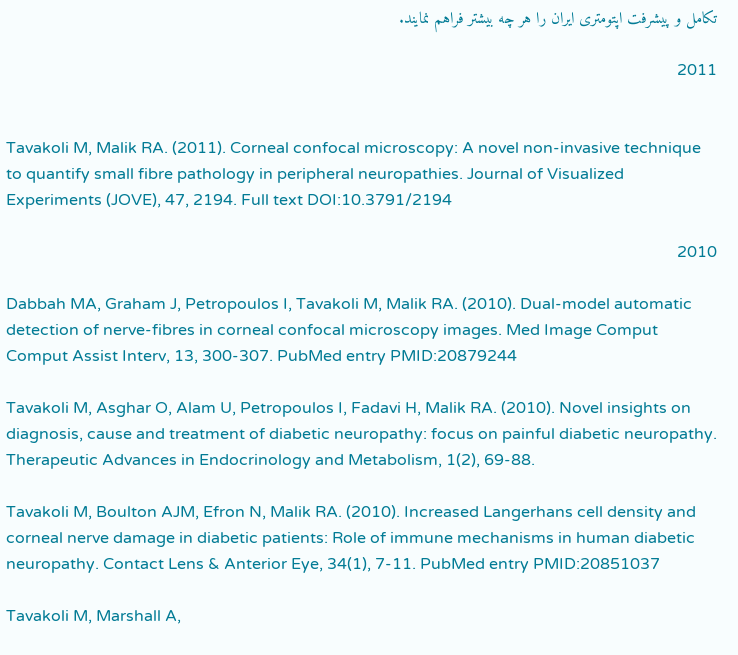تکامل و پيشرفت اپتومتری ايران را هر چه بيشتر فراهم نمايند.

2011


Tavakoli M, Malik RA. (2011). Corneal confocal microscopy: A novel non-invasive technique to quantify small fibre pathology in peripheral neuropathies. Journal of Visualized Experiments (JOVE), 47, 2194. Full text DOI:10.3791/2194

2010

Dabbah MA, Graham J, Petropoulos I, Tavakoli M, Malik RA. (2010). Dual-model automatic detection of nerve-fibres in corneal confocal microscopy images. Med Image Comput Comput Assist Interv, 13, 300-307. PubMed entry PMID:20879244

Tavakoli M, Asghar O, Alam U, Petropoulos I, Fadavi H, Malik RA. (2010). Novel insights on diagnosis, cause and treatment of diabetic neuropathy: focus on painful diabetic neuropathy. Therapeutic Advances in Endocrinology and Metabolism, 1(2), 69-88.

Tavakoli M, Boulton AJM, Efron N, Malik RA. (2010). Increased Langerhans cell density and corneal nerve damage in diabetic patients: Role of immune mechanisms in human diabetic neuropathy. Contact Lens & Anterior Eye, 34(1), 7-11. PubMed entry PMID:20851037

Tavakoli M, Marshall A,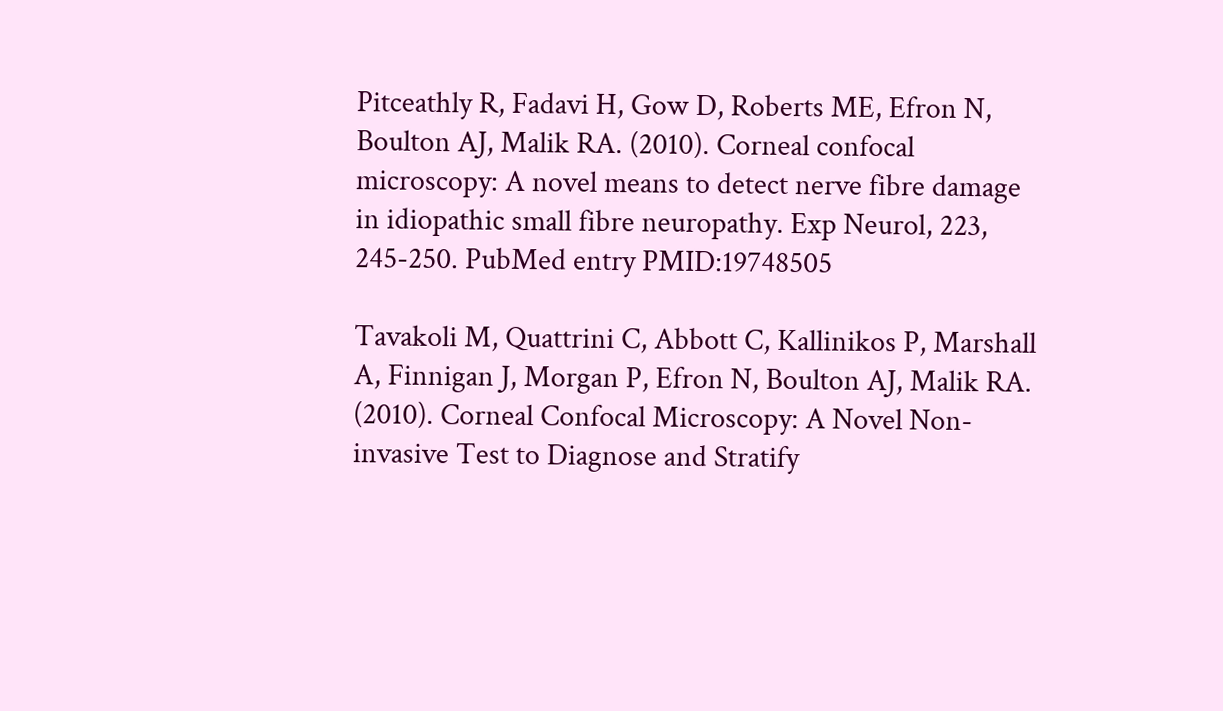Pitceathly R, Fadavi H, Gow D, Roberts ME, Efron N, Boulton AJ, Malik RA. (2010). Corneal confocal microscopy: A novel means to detect nerve fibre damage in idiopathic small fibre neuropathy. Exp Neurol, 223, 245-250. PubMed entry PMID:19748505

Tavakoli M, Quattrini C, Abbott C, Kallinikos P, Marshall A, Finnigan J, Morgan P, Efron N, Boulton AJ, Malik RA. (2010). Corneal Confocal Microscopy: A Novel Non-invasive Test to Diagnose and Stratify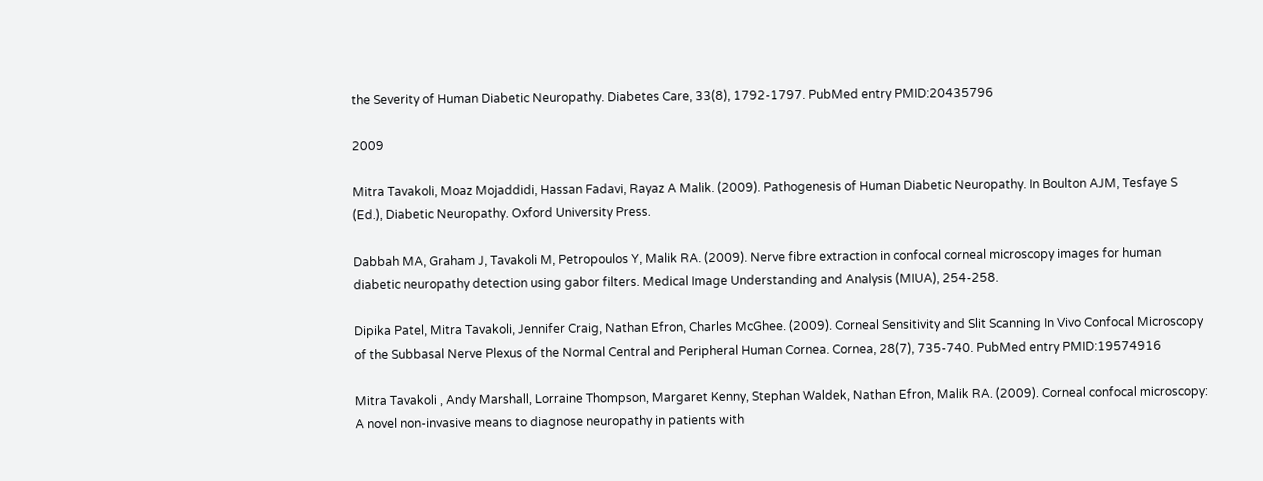the Severity of Human Diabetic Neuropathy. Diabetes Care, 33(8), 1792-1797. PubMed entry PMID:20435796

2009

Mitra Tavakoli, Moaz Mojaddidi, Hassan Fadavi, Rayaz A Malik. (2009). Pathogenesis of Human Diabetic Neuropathy. In Boulton AJM, Tesfaye S (Ed.), Diabetic Neuropathy. Oxford University Press.

Dabbah MA, Graham J, Tavakoli M, Petropoulos Y, Malik RA. (2009). Nerve fibre extraction in confocal corneal microscopy images for human diabetic neuropathy detection using gabor filters. Medical Image Understanding and Analysis (MIUA), 254-258.

Dipika Patel, Mitra Tavakoli, Jennifer Craig, Nathan Efron, Charles McGhee. (2009). Corneal Sensitivity and Slit Scanning In Vivo Confocal Microscopy of the Subbasal Nerve Plexus of the Normal Central and Peripheral Human Cornea. Cornea, 28(7), 735-740. PubMed entry PMID:19574916

Mitra Tavakoli , Andy Marshall, Lorraine Thompson, Margaret Kenny, Stephan Waldek, Nathan Efron, Malik RA. (2009). Corneal confocal microscopy: A novel non-invasive means to diagnose neuropathy in patients with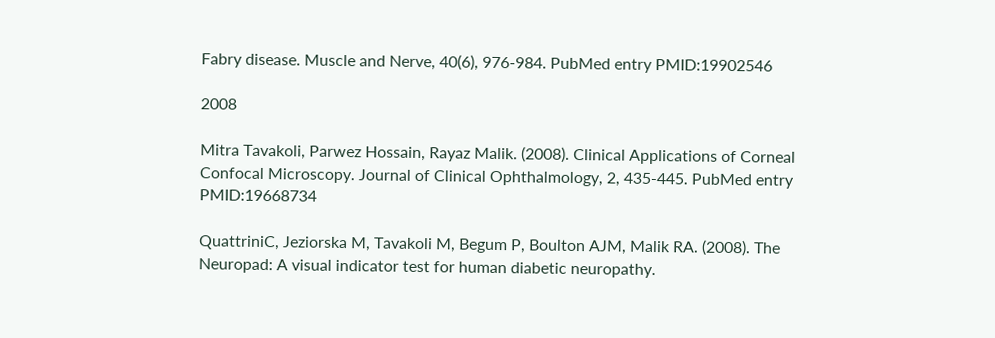Fabry disease. Muscle and Nerve, 40(6), 976-984. PubMed entry PMID:19902546

2008

Mitra Tavakoli, Parwez Hossain, Rayaz Malik. (2008). Clinical Applications of Corneal Confocal Microscopy. Journal of Clinical Ophthalmology, 2, 435-445. PubMed entry PMID:19668734

QuattriniC, Jeziorska M, Tavakoli M, Begum P, Boulton AJM, Malik RA. (2008). The Neuropad: A visual indicator test for human diabetic neuropathy.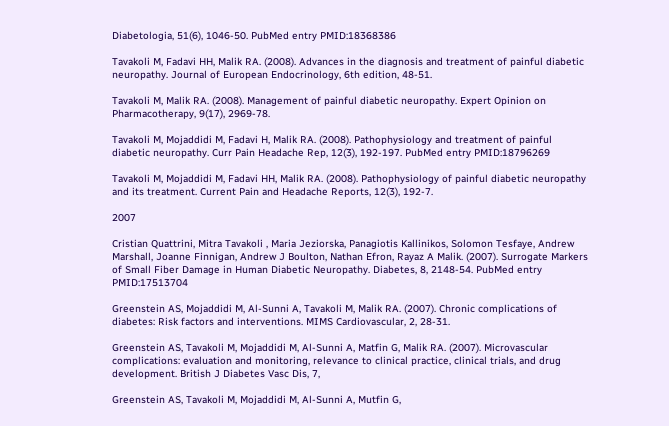Diabetologia, 51(6), 1046-50. PubMed entry PMID:18368386

Tavakoli M, Fadavi HH, Malik RA. (2008). Advances in the diagnosis and treatment of painful diabetic neuropathy. Journal of European Endocrinology, 6th edition, 48-51.

Tavakoli M, Malik RA. (2008). Management of painful diabetic neuropathy. Expert Opinion on Pharmacotherapy, 9(17), 2969-78.

Tavakoli M, Mojaddidi M, Fadavi H, Malik RA. (2008). Pathophysiology and treatment of painful diabetic neuropathy. Curr Pain Headache Rep, 12(3), 192-197. PubMed entry PMID:18796269

Tavakoli M, Mojaddidi M, Fadavi HH, Malik RA. (2008). Pathophysiology of painful diabetic neuropathy and its treatment. Current Pain and Headache Reports, 12(3), 192-7.

2007

Cristian Quattrini, Mitra Tavakoli , Maria Jeziorska, Panagiotis Kallinikos, Solomon Tesfaye, Andrew Marshall, Joanne Finnigan, Andrew J Boulton, Nathan Efron, Rayaz A Malik. (2007). Surrogate Markers of Small Fiber Damage in Human Diabetic Neuropathy. Diabetes, 8, 2148-54. PubMed entry PMID:17513704

Greenstein AS, Mojaddidi M, Al-Sunni A, Tavakoli M, Malik RA. (2007). Chronic complications of diabetes: Risk factors and interventions. MIMS Cardiovascular, 2, 28-31.

Greenstein AS, Tavakoli M, Mojaddidi M, Al-Sunni A, Matfin G, Malik RA. (2007). Microvascular complications: evaluation and monitoring, relevance to clinical practice, clinical trials, and drug development. British J Diabetes Vasc Dis, 7,

Greenstein AS, Tavakoli M, Mojaddidi M, Al-Sunni A, Mutfin G,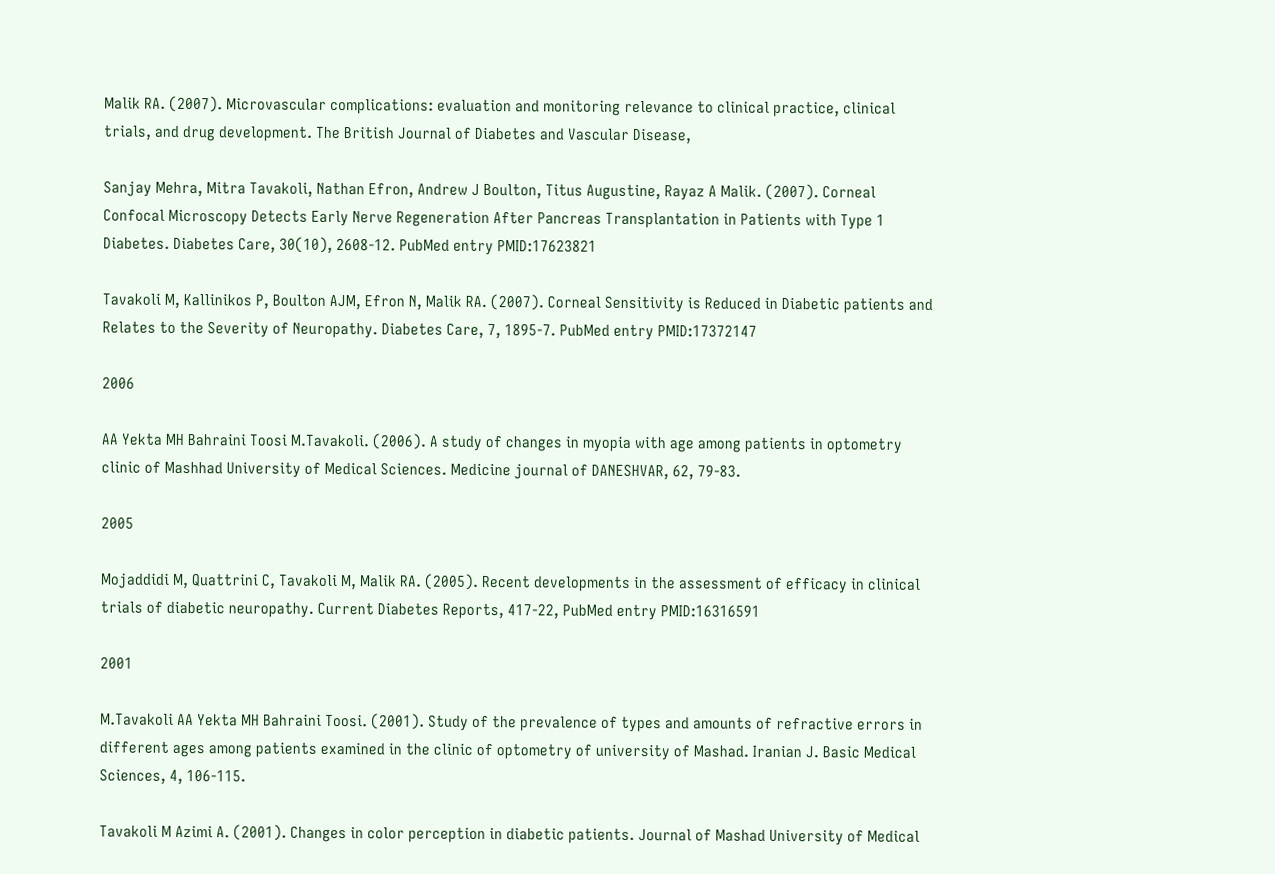Malik RA. (2007). Microvascular complications: evaluation and monitoring relevance to clinical practice, clinical trials, and drug development. The British Journal of Diabetes and Vascular Disease,

Sanjay Mehra, Mitra Tavakoli, Nathan Efron, Andrew J Boulton, Titus Augustine, Rayaz A Malik. (2007). Corneal Confocal Microscopy Detects Early Nerve Regeneration After Pancreas Transplantation in Patients with Type 1 Diabetes. Diabetes Care, 30(10), 2608-12. PubMed entry PMID:17623821

Tavakoli M, Kallinikos P, Boulton AJM, Efron N, Malik RA. (2007). Corneal Sensitivity is Reduced in Diabetic patients and Relates to the Severity of Neuropathy. Diabetes Care, 7, 1895-7. PubMed entry PMID:17372147

2006

AA Yekta MH Bahraini Toosi M.Tavakoli. (2006). A study of changes in myopia with age among patients in optometry clinic of Mashhad University of Medical Sciences. Medicine journal of DANESHVAR, 62, 79-83.

2005

Mojaddidi M, Quattrini C, Tavakoli M, Malik RA. (2005). Recent developments in the assessment of efficacy in clinical trials of diabetic neuropathy. Current Diabetes Reports, 417-22, PubMed entry PMID:16316591

2001

M.Tavakoli AA Yekta MH Bahraini Toosi. (2001). Study of the prevalence of types and amounts of refractive errors in different ages among patients examined in the clinic of optometry of university of Mashad. Iranian J. Basic Medical Sciences, 4, 106-115.

Tavakoli M Azimi A. (2001). Changes in color perception in diabetic patients. Journal of Mashad University of Medical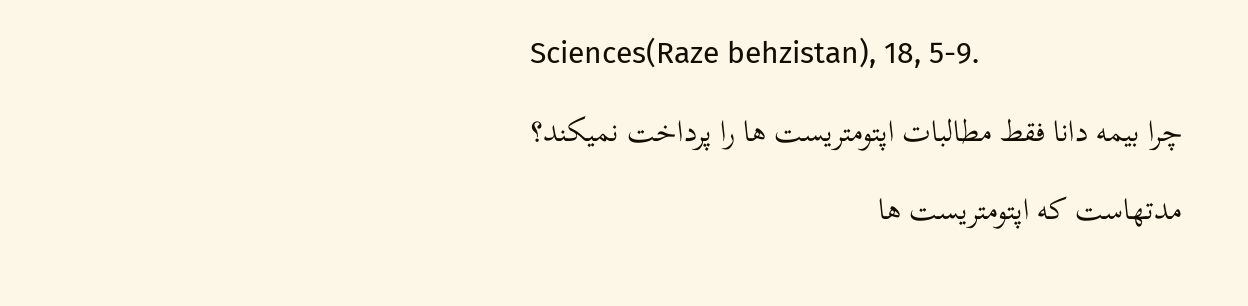Sciences(Raze behzistan), 18, 5-9.

چرا بیمه دانا فقط مطالبات اپتومتریست ها را پرداخت نمیکند؟

مدتهاست که اپتومتریست ها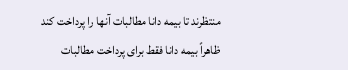منتظرند تا بیمه دانا مطالبات آنها را پرداخت کند ظاهراً بیمه دانا فقط برای پرداخت مطالبات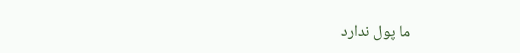ما پول ندارد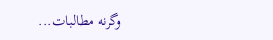وگرنه مطالبات...